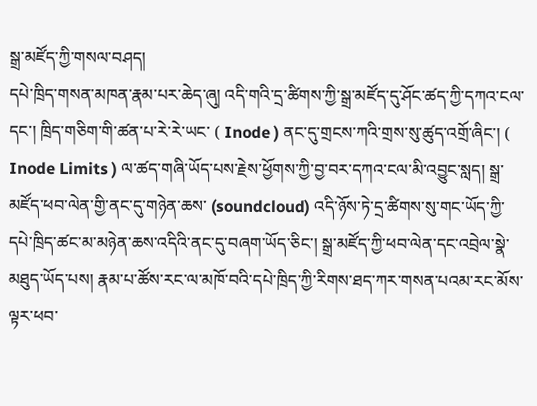སྒྲ་མཛོད་ཀྱི་གསལ་བཤད།
དཔེ་ཁྲིད་གསན་མཁན་རྣམ་པར་ཆེད་ཞུ། འདི་གའི་དྲ་ཚིགས་ཀྱི་སྒྲ་མཛོད་དུ་ཤོང་ཚད་ཀྱི་དཀའ་ངལ་དང་། ཁྲིད་གཅིག་གི་ཚན་པ་རེ་རེ་ཡང་ ( Inode ) ནང་དུ་གྲངས་ཀའི་གྲས་སུ་ཚུད་འགྲོ་ཞིང་། ( Inode Limits ) ལ་ཚད་གཞི་ཡོད་པས་རྗེས་ཕྱོགས་ཀྱི་བྱ་བར་དཀའ་ངལ་མི་འབྱུང་སླད། སྒྲ་མཛོད་ཕབ་ལེན་གྱི་ནང་དུ་གཉེན་ཆས་ (soundcloud) འདི་ཉོས་ཏེ་དྲ་ཚིགས་སུ་གང་ཡོད་ཀྱི་དཔེ་ཁྲིད་ཚང་མ་མཉེན་ཆས་འདིའི་ནང་དུ་བཞག་ཡོད་ཅིང་། སྒྲ་མཛོད་ཀྱི་ཕབ་ལེན་དང་འབྲེལ་སྣེ་མཐུད་ཡོད་པས། རྣམ་པ་ཚོས་རང་ལ་མཁོ་བའི་དཔེ་ཁྲིད་ཀྱི་རིགས་ཐད་ཀར་གསན་པའམ་རང་མོས་ལྟར་ཕབ་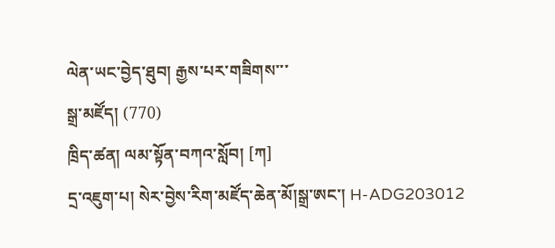ལེན་ཡང་བྱེད་ཐུབ། རྒྱས་པར་གཟིགས་་་
སྒྲ་མཛོད། (770)
ཁྲིད་ཚན། ལམ་སྟོན་བཀའ་སློབ། [ཀ]
དྲ་འཇུག་པ། སེར་བྱེས་རིག་མཛོད་ཆེན་མོ།སྒྲ་ཨང་། H-ADG203012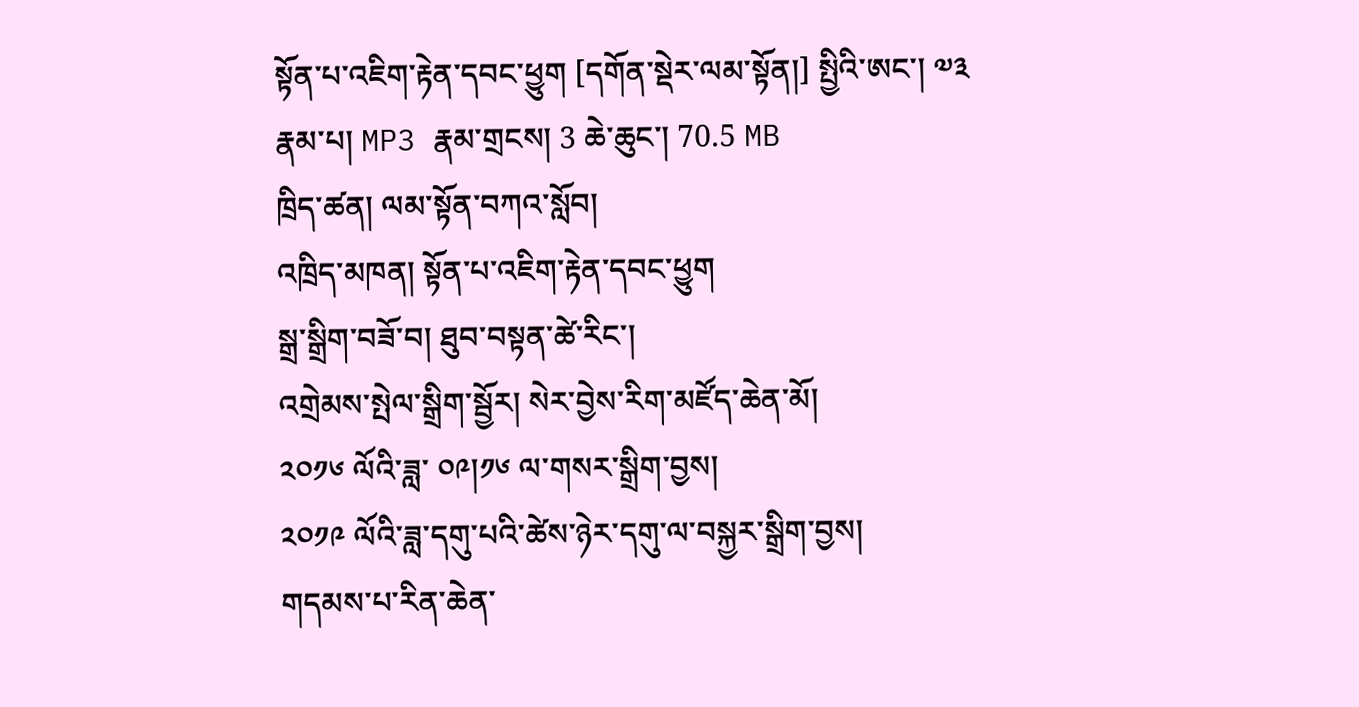སྟོན་པ་འཇིག་རྟེན་དབང་ཕྱུག [དགོན་སྡེར་ལམ་སྟོན།] སྤྱིའི་ཨང་། ༧༣
རྣམ་པ། MP3 རྣམ་གྲངས། 3 ཆེ་ཆུང་། 70.5 MB
ཁྲིད་ཚན། ལམ་སྟོན་བཀའ་སློབ།
འཁྲིད་མཁན། སྟོན་པ་འཇིག་རྟེན་དབང་ཕྱུག
སྒྲ་སྒྲིག་བཟོ་བ། ཐུབ་བསྟན་ཚེ་རིང་།
འགྲེམས་སྤེལ་སྒྲིག་སྦྱོར། སེར་བྱེས་རིག་མཛོད་ཆེན་མོ།
༢༠༡༦ ལོའི་ཟླ་ ༠༩།༡༦ ལ་གསར་སྒྲིག་བྱས།
༢༠༡༩ ལོའི་ཟླ་དགུ་པའི་ཚེས་ཉེར་དགུ་ལ་བསྐྱར་སྒྲིག་བྱས།
གདམས་པ་རིན་ཆེན་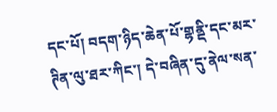དང་པོ། བདག་ཉིད་ཆེན་པོ་གྷནྡི་དང་མར་ཊིན་ལུ་ཐར་ཀིང་། དེ་བཞིན་དུ་ནེལ་སན་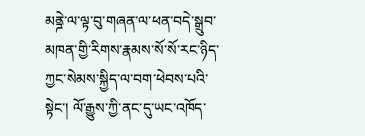མནྜེ་ལ་ལྟ་བུ་གཞན་ལ་ཕན་བདེ་སྒྲུབ་མཁན་གྱི་རིགས་རྣམས་སོ་སོ་རང་ཉིད་ཀྱང་སེམས་སྐྱིད་ལ་བག་ཕེབས་པའི་སྟེང་། ལོ་རྒྱུས་ཀྱི་ནང་དུ་ཡང་འཁོད་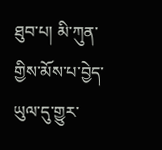ཐུབ་པ། མི་ཀུན་གྱིས་མོས་པ་བྱེད་ཡུལ་དུ་གྱུར་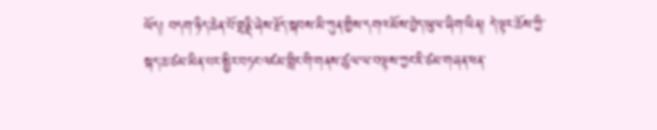ཡོད། བདག་ཉིད་ཆེན་པོ་གྷནྡི་ཞེས་རྗོད་སྐབས་མི་ཀུན་གྱིས་དགའ་མོས་བྱེད་ཡུལ་ཞིག་ཡིན། དེ་ལྟར་ཆོས་ཀྱི་སྐད་ཆ་ཙམ་མིན་པར་སྤྱིར་བཏང་འཛམ་གླིང་གི་གནས་ཚུལ་ལ་བལྟས་ཀྱང་ཇི་ཙམ་གཞན་ཕན་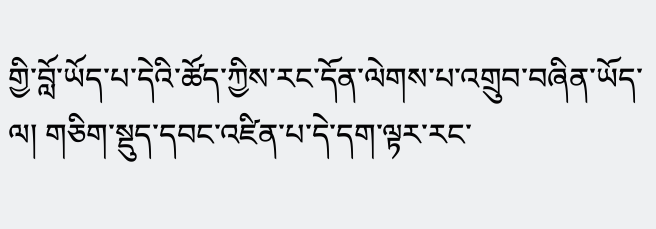གྱི་བློ་ཡོད་པ་དེའི་ཚོད་ཀྱིས་རང་དོན་ལེགས་པ་འགྲུབ་བཞིན་ཡོད་ལ། གཅིག་སྡུད་དབང་འཛིན་པ་དེ་དག་ལྟར་རང་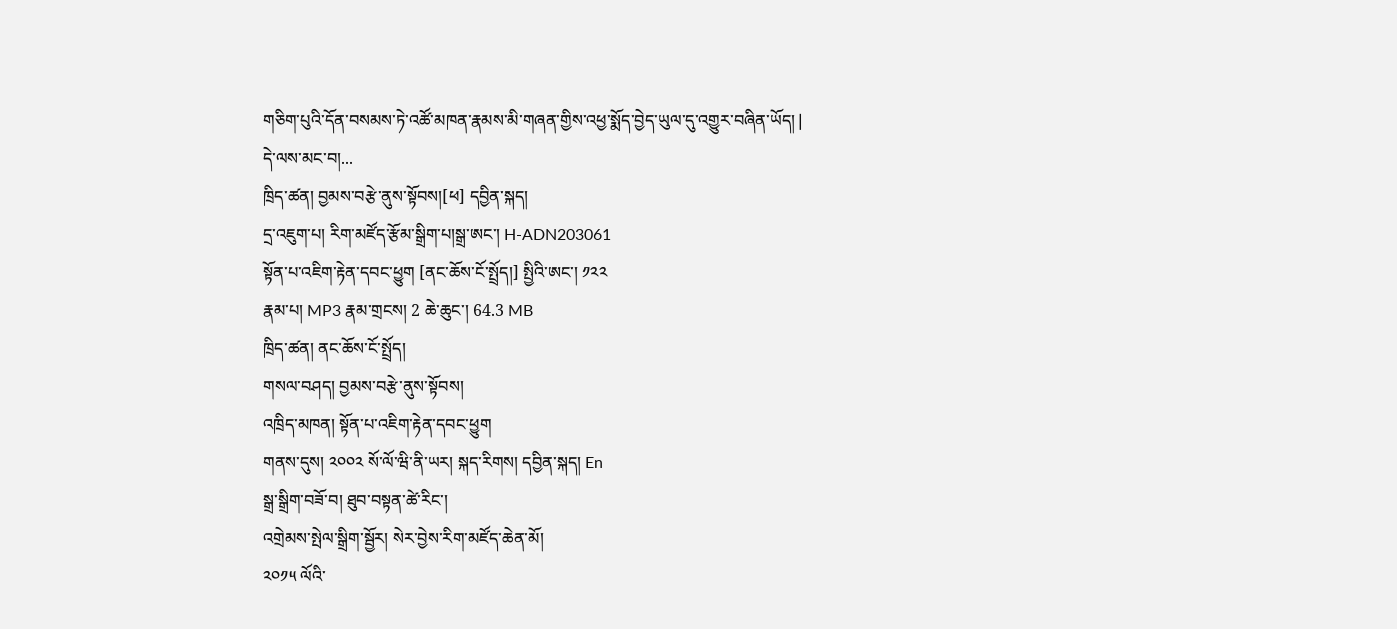གཅིག་པུའི་དོན་བསམས་ཏེ་འཚོ་མཁན་རྣམས་མི་གཞན་གྱིས་འཕྱ་སྨོད་བྱེད་ཡུལ་དུ་འགྱུར་བཞིན་ཡོད། |
དེ་ལས་མང་བ།...
ཁྲིད་ཚན། བྱམས་བརྩེ་ནུས་སྟོབས།[ཕ] དབྱིན་སྐད།
དྲ་འཇུག་པ། རིག་མཛོད་རྩོམ་སྒྲིག་པ།སྒྲ་ཨང་། H-ADN203061
སྟོན་པ་འཇིག་རྟེན་དབང་ཕྱུག [ནང་ཆོས་ངོ་སྤྲོད།] སྤྱིའི་ཨང་། ༡༢༢
རྣམ་པ། MP3 རྣམ་གྲངས། 2 ཆེ་ཆུང་། 64.3 MB
ཁྲིད་ཚན། ནང་ཆོས་ངོ་སྤྲོད།
གསལ་བཤད། བྱམས་བརྩེ་ནུས་སྟོབས།
འཁྲིད་མཁན། སྟོན་པ་འཇིག་རྟེན་དབང་ཕྱུག
གནས་དུས། ༢༠༠༢ སོ་ལོ་ཝི་ནི་ཡར། སྐད་རིགས། དབྱིན་སྐད། En
སྒྲ་སྒྲིག་བཟོ་བ། ཐུབ་བསྟན་ཚེ་རིང་།
འགྲེམས་སྤེལ་སྒྲིག་སྦྱོར། སེར་བྱེས་རིག་མཛོད་ཆེན་མོ།
༢༠༡༥ ལོའི་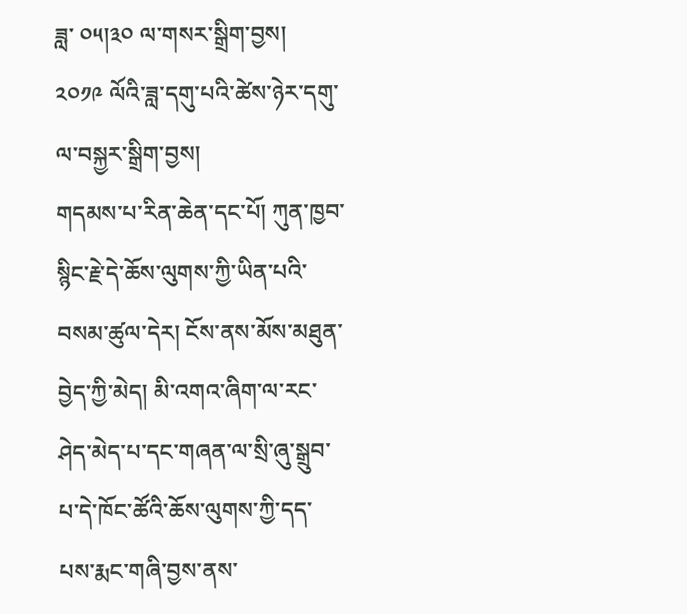ཟླ་ ༠༥།༣༠ ལ་གསར་སྒྲིག་བྱས།
༢༠༡༩ ལོའི་ཟླ་དགུ་པའི་ཚེས་ཉེར་དགུ་ལ་བསྐྱར་སྒྲིག་བྱས།
གདམས་པ་རིན་ཆེན་དང་པོ། ཀུན་ཁྱབ་སྙིང་རྗེ་དེ་ཆོས་ལུགས་ཀྱི་ཡིན་པའི་བསམ་ཚུལ་དེར། ངོས་ནས་མོས་མཐུན་བྱེད་ཀྱི་མེད། མི་འགའ་ཞིག་ལ་རང་ཤེད་མེད་པ་དང་གཞན་ལ་སྲི་ཞུ་སྒྲུབ་པ་དེ་ཁོང་ཚོའི་ཆོས་ལུགས་ཀྱི་དད་པས་རྨང་གཞི་བྱས་ནས་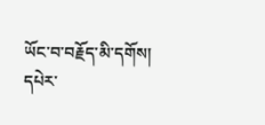ཡོང་བ་བརྗོད་མི་དགོས། དཔེར་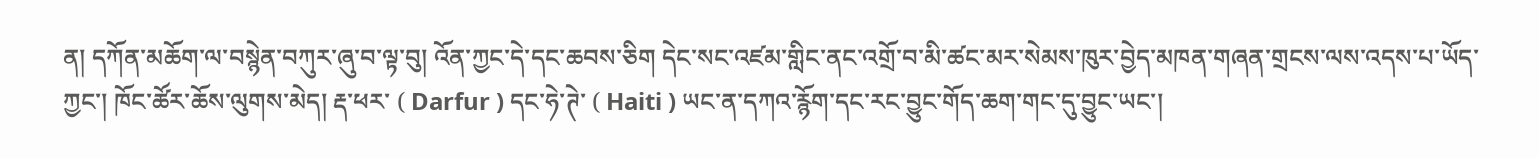ན། དཀོན་མཆོག་ལ་བསྙེན་བཀུར་ཞུ་བ་ལྟ་བུ། འོན་ཀྱང་དེ་དང་ཆབས་ཅིག དེང་སང་འཛམ་གླིང་ནང་འགྲོ་བ་མི་ཚང་མར་སེམས་ཁུར་བྱེད་མཁན་གཞན་གྲངས་ལས་འདས་པ་ཡོད་ཀྱང་། ཁོང་ཚོར་ཆོས་ལུགས་མེད། རྡ་ཕར་ ( Darfur ) དང་ཧེ་ཊེ་ ( Haiti ) ཡང་ན་དཀའ་རྙོག་དང་རང་བྱུང་གོད་ཆག་གང་དུ་བྱུང་ཡང་།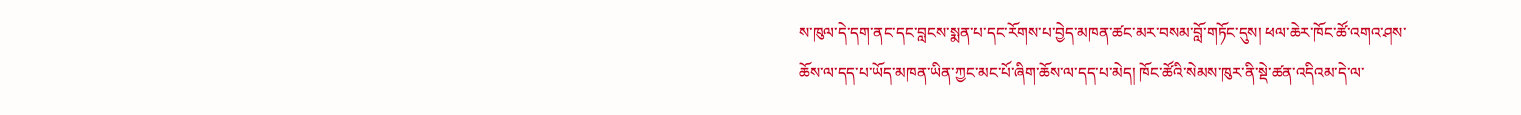ས་ཁུལ་དེ་དག་ནང་དང་བླངས་སྨན་པ་དང་རོགས་པ་བྱེད་མཁན་ཚང་མར་བསམ་བློ་གཏོང་དུས། ཕལ་ཆེར་ཁོང་ཚོ་འགའ་ཤས་ཆོས་ལ་དད་པ་ཡོད་མཁན་ཡིན་ཀྱང་མང་པོ་ཞིག་ཆོས་ལ་དད་པ་མེད། ཁོང་ཚོའི་སེམས་ཁུར་ནི་སྡེ་ཚན་འདིའམ་དེ་ལ་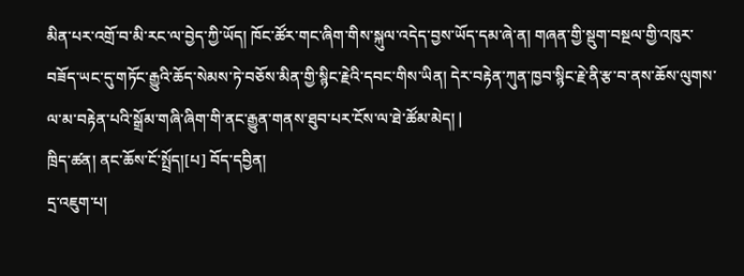མིན་པར་འགྲོ་བ་མི་རང་ལ་བྱེད་ཀྱི་ཡོད། ཁོང་ཚོར་གང་ཞིག་གིས་སྐུལ་འདེད་བྱས་ཡོད་དམ་ཞེ་ན། གཞན་གྱི་སྡུག་བསྔལ་གྱི་འཁུར་བཟོད་ཡང་དུ་གཏོང་རྒྱུའི་ཆོད་སེམས་ཏེ་བཅོས་མིན་གྱི་སྙིང་རྗེའི་དབང་གིས་ཡིན། དེར་བརྟེན་ཀུན་ཁྱབ་སྙིང་རྗེ་ནི་རྩ་བ་ནས་ཆོས་ལུགས་ལ་མ་བརྟེན་པའི་སྒྲོམ་གཞི་ཞིག་གི་ནང་རྒྱུན་གནས་ཐུབ་པར་ངོས་ལ་ཐེ་ཚོམ་མེད། |
ཁྲིད་ཚན། ནང་ཆོས་ངོ་སྤྲོད།[པ] བོད་དབྱིན།
དྲ་འཇུག་པ།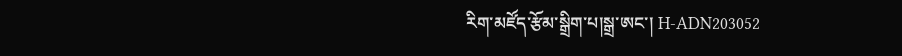རིག་མཛོད་རྩོམ་སྒྲིག་པ།སྒྲ་ཨང་། H-ADN203052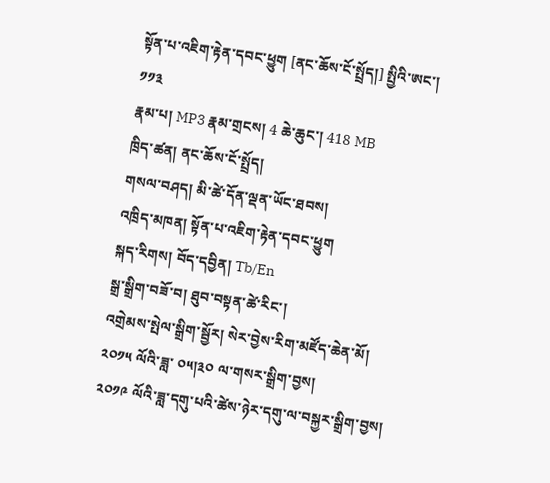སྟོན་པ་འཇིག་རྟེན་དབང་ཕྱུག [ནང་ཆོས་ངོ་སྤྲོད།] སྤྱིའི་ཨང་། ༡༡༣
རྣམ་པ། MP3 རྣམ་གྲངས། 4 ཆེ་ཆུང་། 418 MB
ཁྲིད་ཚན། ནང་ཆོས་ངོ་སྤྲོད།
གསལ་བཤད། མི་ཚེ་དོན་ལྡན་ཡོང་ཐབས།
འཁྲིད་མཁན། སྟོན་པ་འཇིག་རྟེན་དབང་ཕྱུག
སྐད་རིགས། བོད་དབྱིན། Tb/En
སྒྲ་སྒྲིག་བཟོ་བ། ཐུབ་བསྟན་ཚེ་རིང་།
འགྲེམས་སྤེལ་སྒྲིག་སྦྱོར། སེར་བྱེས་རིག་མཛོད་ཆེན་མོ།
༢༠༡༥ ལོའི་ཟླ་ ༠༥།༣༠ ལ་གསར་སྒྲིག་བྱས།
༢༠༡༩ ལོའི་ཟླ་དགུ་པའི་ཚེས་ཉེར་དགུ་ལ་བསྐྱར་སྒྲིག་བྱས།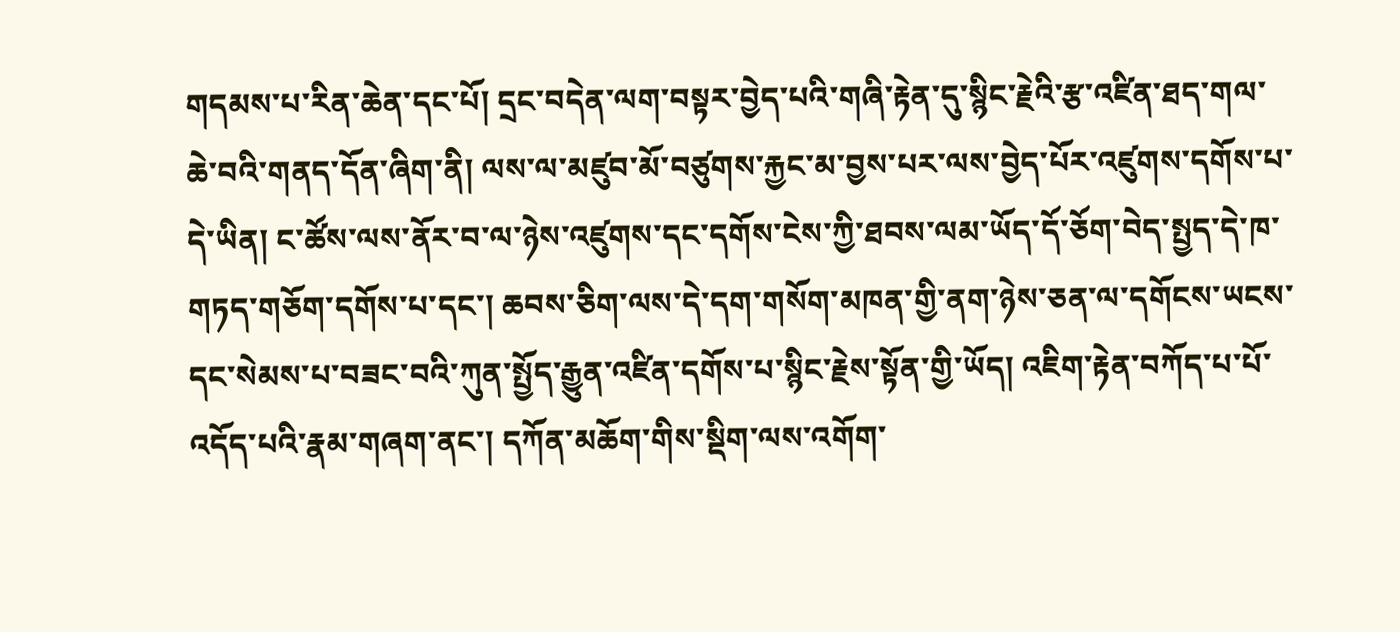གདམས་པ་རིན་ཆེན་དང་པོ། དྲང་བདེན་ལག་བསྟར་བྱེད་པའི་གཞི་རྟེན་དུ་སྙིང་རྗེའི་རྩ་འཛིན་ཐད་གལ་ཆེ་བའི་གནད་དོན་ཞིག་ནི། ལས་ལ་མཛུབ་མོ་བཙུགས་རྐྱང་མ་བྱས་པར་ལས་བྱེད་པོར་འཛུགས་དགོས་པ་དེ་ཡིན། ང་ཚོས་ལས་ནོར་བ་ལ་ཉེས་འཛུགས་དང་དགོས་ངེས་ཀྱི་ཐབས་ལམ་ཡོད་དོ་ཅོག་བེད་སྤྱད་དེ་ཁ་གཏད་གཅོག་དགོས་པ་དང་། ཆབས་ཅིག་ལས་དེ་དག་གསོག་མཁན་གྱི་ནག་ཉེས་ཅན་ལ་དགོངས་ཡངས་དང་སེམས་པ་བཟང་བའི་ཀུན་སྤྱོད་རྒྱུན་འཛིན་དགོས་པ་སྙིང་རྗེས་སྟོན་གྱི་ཡོད། འཇིག་རྟེན་བཀོད་པ་པོ་འདོད་པའི་རྣམ་གཞག་ནང་། དཀོན་མཆོག་གིས་སྡིག་ལས་འགོག་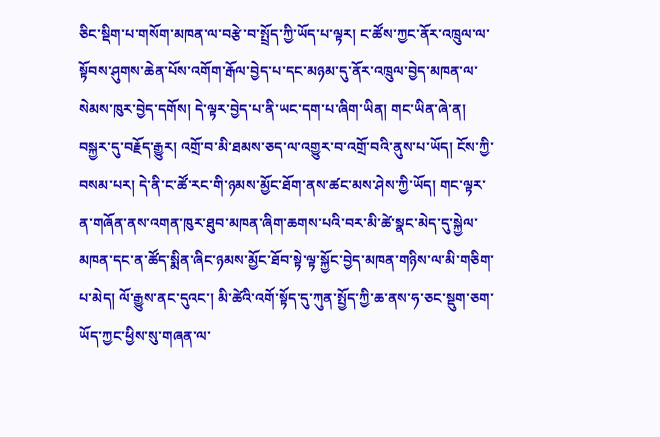ཅིང་སྡིག་པ་གསོག་མཁན་ལ་བརྩེ་བ་སྤྲོད་ཀྱི་ཡོད་པ་ལྟར། ང་ཚོས་ཀྱང་ནོར་འཁྲུལ་ལ་སྟོབས་ཤུགས་ཆེན་པོས་འགོག་རྒོལ་བྱེད་པ་དང་མཉམ་དུ་ནོར་འཁྲུལ་བྱེད་མཁན་ལ་སེམས་ཁུར་བྱེད་དགོས། དེ་ལྟར་བྱེད་པ་ནི་ཡང་དག་པ་ཞིག་ཡིན། གང་ཡིན་ཞེ་ན། བསྐྱར་དུ་བརྗོད་རྒྱུར། འགྲོ་བ་མི་ཐམས་ཅད་ལ་འགྱུར་བ་འགྲོ་བའི་ནུས་པ་ཡོད། ངོས་ཀྱི་བསམ་པར། དེ་ནི་ང་ཚོ་རང་གི་ཉམས་མྱོང་ཐོག་ནས་ཚང་མས་ཤེས་ཀྱི་ཡོད། གང་ལྟར་ན་གཞོན་ནས་འགན་ཁུར་ཐུབ་མཁན་ཞིག་ཆགས་པའི་བར་མི་ཚེ་སྣང་མེད་དུ་སྐྱེལ་མཁན་དང་ན་ཚོད་སྨིན་ཞིང་ཉམས་མྱོང་ཐོབ་སྟེ་ལྟ་སྐྱོང་བྱེད་མཁན་གཉིས་ལ་མི་གཅིག་པ་མེད། ལོ་རྒྱུས་ནང་དུའང་། མི་ཚེའི་འགོ་སྟོད་དུ་ཀུན་སྤྱོད་ཀྱི་ཆ་ནས་ཧ་ཅང་སྡུག་ཅག་ཡོད་ཀྱང་ཕྱིས་སུ་གཞན་ལ་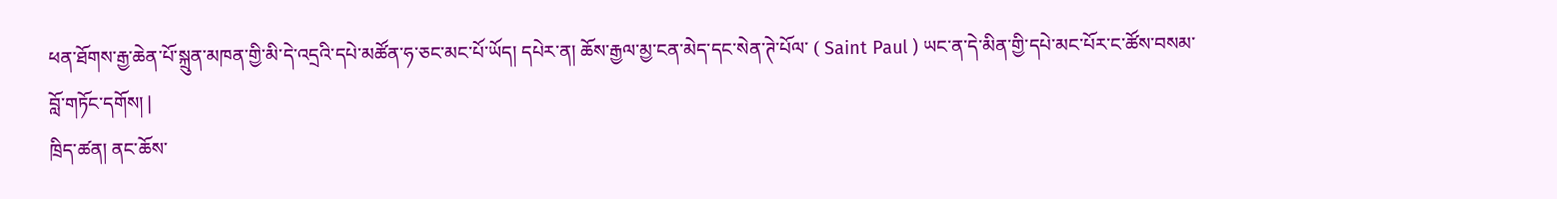ཕན་ཐོགས་རྒྱ་ཆེན་པོ་སྐྲུན་མཁན་གྱི་མི་དེ་འདྲའི་དཔེ་མཚོན་ཧ་ཅང་མང་པོ་ཡོད། དཔེར་ན། ཆོས་རྒྱལ་མྱ་ངན་མེད་དང་སེན་ཊེ་པོལ་ ( Saint Paul ) ཡང་ན་དེ་མིན་གྱི་དཔེ་མང་པོར་ང་ཚོས་བསམ་བློ་གཏོང་དགོས། |
ཁྲིད་ཚན། ནང་ཆོས་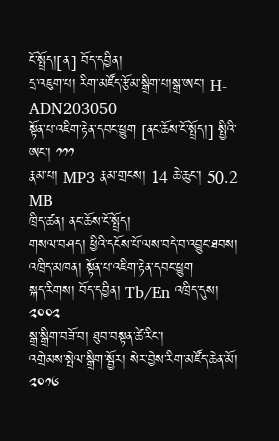ངོ་སྤྲོད།[ན] བོད་དབྱིན།
དྲ་འཇུག་པ། རིག་མཛོད་རྩོམ་སྒྲིག་པ།སྒྲ་ཨང་། H-ADN203050
སྟོན་པ་འཇིག་རྟེན་དབང་ཕྱུག [ནང་ཆོས་ངོ་སྤྲོད།] སྤྱིའི་ཨང་། ༡༡༡
རྣམ་པ། MP3 རྣམ་གྲངས། 14 ཆེ་ཆུང་། 50.2 MB
ཁྲིད་ཚན། ནང་ཆོས་ངོ་སྤྲོད།
གསལ་བཤད། ཕྱིའི་དངོས་པོ་ལས་བདེ་བ་འབྱུང་ཐབས།
འཁྲིད་མཁན། སྟོན་པ་འཇིག་རྟེན་དབང་ཕྱུག
སྐད་རིགས། བོད་དབྱིན། Tb/En འཁྲིད་དུས། ༢༠༠༢
སྒྲ་སྒྲིག་བཟོ་བ། ཐུབ་བསྟན་ཚེ་རིང་།
འགྲེམས་སྤེལ་སྒྲིག་སྦྱོར། སེར་བྱེས་རིག་མཛོད་ཆེན་མོ།
༢༠༡༦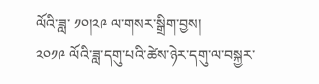ལོའི་ཟླ་ ༡༠།༢༩ ལ་གསར་སྒྲིག་བྱས།
༢༠༡༩ ལོའི་ཟླ་དགུ་པའི་ཚེས་ཉེར་དགུ་ལ་བསྐྱར་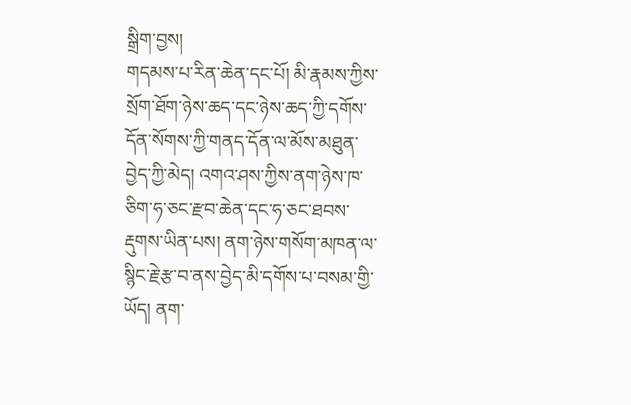སྒྲིག་བྱས།
གདམས་པ་རིན་ཆེན་དང་པོ། མི་རྣམས་ཀྱིས་སྲོག་ཐོག་ཉེས་ཆད་དང་ཉེས་ཆད་ཀྱི་དགོས་དོན་སོགས་ཀྱི་གནད་དོན་ལ་མོས་མཐུན་བྱེད་ཀྱི་མེད། འགའ་ཤས་ཀྱིས་ནག་ཉེས་ཁ་ཅིག་ཧ་ཅང་རྫབ་ཆེན་དང་ཧ་ཅང་ཐབས་རྡུགས་ཡིན་པས། ནག་ཉེས་གསོག་མཁན་ལ་སྙིང་རྗེ་རྩ་བ་ནས་བྱེད་མི་དགོས་པ་བསམ་གྱི་ཡོད། ནག་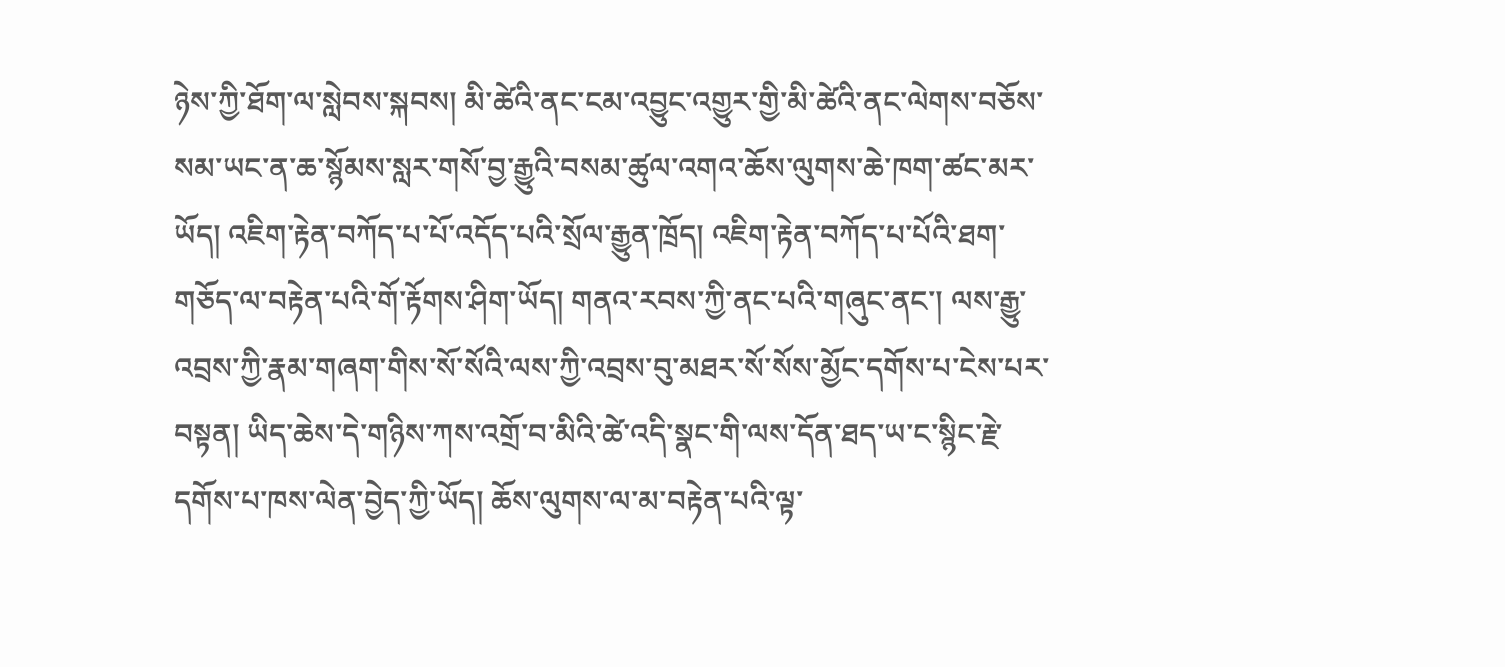ཉེས་ཀྱི་ཐོག་ལ་སླེབས་སྐབས། མི་ཚེའི་ནང་ངམ་འབྱུང་འགྱུར་གྱི་མི་ཚེའི་ནང་ལེགས་བཅོས་སམ་ཡང་ན་ཆ་སྙོམས་སླར་གསོ་བྱ་རྒྱུའི་བསམ་ཚུལ་འགའ་ཆོས་ལུགས་ཆེ་ཁག་ཚང་མར་ཡོད། འཇིག་རྟེན་བཀོད་པ་པོ་འདོད་པའི་སྲོལ་རྒྱུན་ཁྲོད། འཇིག་རྟེན་བཀོད་པ་པོའི་ཐག་གཅོད་ལ་བརྟེན་པའི་གོ་རྟོགས་ཤིག་ཡོད། གནའ་རབས་ཀྱི་ནང་པའི་གཞུང་ནང་། ལས་རྒྱུ་འབྲས་ཀྱི་རྣམ་གཞག་གིས་སོ་སོའི་ལས་ཀྱི་འབྲས་བུ་མཐར་སོ་སོས་མྱོང་དགོས་པ་ངེས་པར་བསྟན། ཡིད་ཆེས་དེ་གཉིས་ཀས་འགྲོ་བ་མིའི་ཚེ་འདི་སྣང་གི་ལས་དོན་ཐད་ཡ་ང་སྙིང་རྗེ་དགོས་པ་ཁས་ལེན་བྱེད་ཀྱི་ཡོད། ཆོས་ལུགས་ལ་མ་བརྟེན་པའི་ལྟ་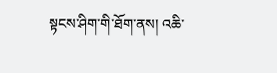སྟངས་ཤིག་གི་ཐོག་ནས། འཆི་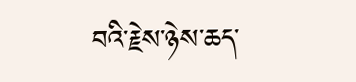བའི་རྗེས་ཉེས་ཆད་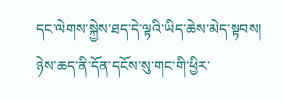དང་ལེགས་སྐྱེས་ཐད་དེ་ལྟའི་ཡིད་ཆེས་མེད་སྟབས། ཉེས་ཆད་ནི་དོན་དངོས་སུ་གང་གི་ཕྱིར་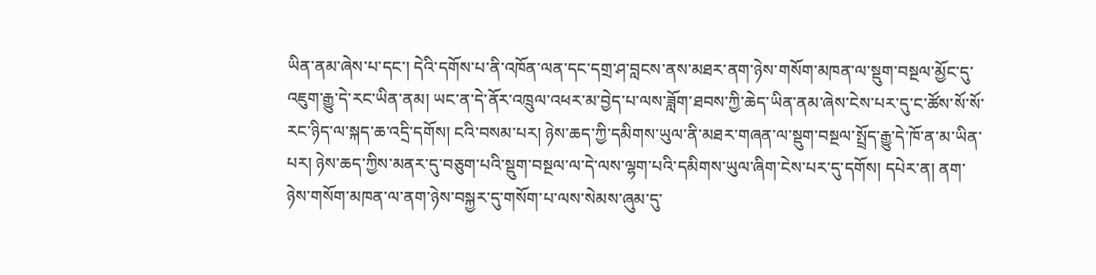ཡིན་ནམ་ཞེས་པ་དང་། དེའི་དགོས་པ་ནི་འཁོན་ལན་དང་དགྲ་ཤ་བླངས་ནས་མཐར་ནག་ཉེས་གསོག་མཁན་ལ་སྡུག་བསྔལ་མྱོང་དུ་འཇུག་རྒྱུ་དེ་རང་ཡིན་ནམ། ཡང་ན་དེ་ནོར་འཁྲུལ་འཕར་མ་བྱེད་པ་ལས་ཟློག་ཐབས་ཀྱི་ཆེད་ཡིན་ནམ་ཞེས་ངེས་པར་དུ་ང་ཚོས་སོ་སོ་རང་ཉིད་ལ་སྐད་ཆ་འདྲི་དགོས། ངའི་བསམ་པར། ཉེས་ཆད་ཀྱི་དམིགས་ཡུལ་ནི་མཐར་གཞན་ལ་སྡུག་བསྔལ་སྤྲོད་རྒྱུ་དེ་ཁོ་ན་མ་ཡིན་པར། ཉེས་ཆད་ཀྱིས་མནར་དུ་བཅུག་པའི་སྡུག་བསྔལ་ལ་དེ་ལས་ལྷག་པའི་དམིགས་ཡུལ་ཞིག་ངེས་པར་དུ་དགོས། དཔེར་ན། ནག་ཉེས་གསོག་མཁན་ལ་ནག་ཉེས་བསྐྱར་དུ་གསོག་པ་ལས་སེམས་ཞུམ་དུ་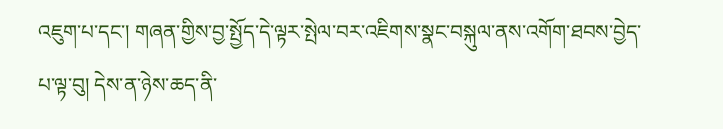འཇུག་པ་དང་། གཞན་གྱིས་བྱ་སྤྱོད་དེ་ལྟར་སྤེལ་བར་འཇིགས་སྣང་བསྐུལ་ནས་འགོག་ཐབས་བྱེད་པ་ལྟ་བུ། དེས་ན་ཉེས་ཆད་ནི་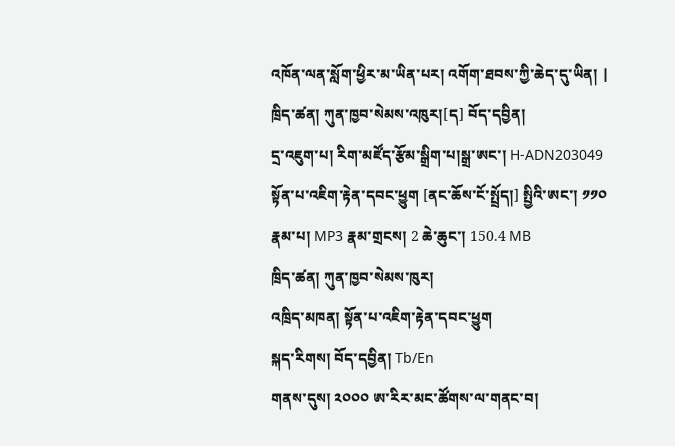འཁོན་ལན་སློག་ཕྱིར་མ་ཡིན་པར། འགོག་ཐབས་ཀྱི་ཆེད་དུ་ཡིན། |
ཁྲིད་ཚན། ཀུན་ཁྱབ་སེམས་འཁུར།[ད] བོད་དབྱིན།
དྲ་འཇུག་པ། རིག་མཛོད་རྩོམ་སྒྲིག་པ།སྒྲ་ཨང་། H-ADN203049
སྟོན་པ་འཇིག་རྟེན་དབང་ཕྱུག [ནང་ཆོས་ངོ་སྤྲོད།] སྤྱིའི་ཨང་། ༡༡༠
རྣམ་པ། MP3 རྣམ་གྲངས། 2 ཆེ་ཆུང་། 150.4 MB
ཁྲིད་ཚན། ཀུན་ཁྱབ་སེམས་ཁུར།
འཁྲིད་མཁན། སྟོན་པ་འཇིག་རྟེན་དབང་ཕྱུག
སྐད་རིགས། བོད་དབྱིན། Tb/En
གནས་དུས། ༢༠༠༠ ཨ་རིར་མང་ཚོགས་ལ་གནང་བ།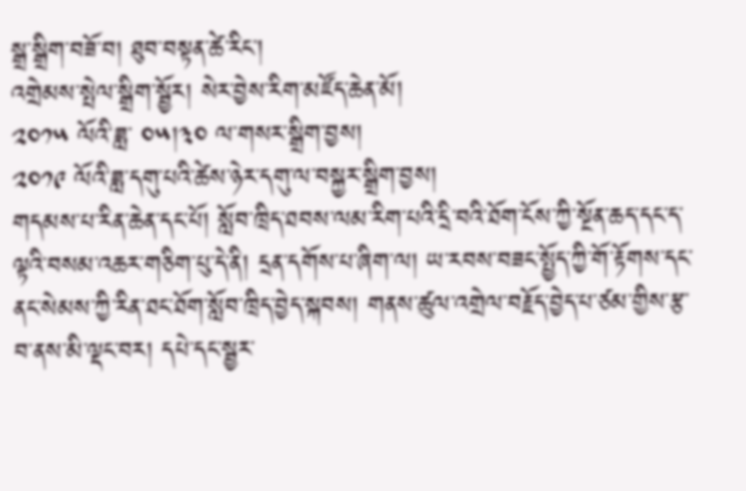སྒྲ་སྒྲིག་བཟོ་བ། ཐུབ་བསྟན་ཚེ་རིང་།
འགྲེམས་སྤེལ་སྒྲིག་སྦྱོར། སེར་བྱེས་རིག་མཛོད་ཆེན་མོ།
༢༠༡༥ ལོའི་ཟླ་ ༠༥།༣༠ ལ་གསར་སྒྲིག་བྱས།
༢༠༡༩ ལོའི་ཟླ་དགུ་པའི་ཚེས་ཉེར་དགུ་ལ་བསྐྱར་སྒྲིག་བྱས།
གདམས་པ་རིན་ཆེན་དང་པོ། སློབ་ཁྲིད་ཐབས་ལམ་རིག་པའི་དྲི་བའི་ཐོག་ངོས་ཀྱི་སྔོན་ཆད་དང་ད་ལྟའི་བསམ་འཆར་གཅིག་པུ་དེ་ནི། དྲན་དགོས་པ་ཞིག་ལ། ཡ་རབས་བཟང་སྤྱོད་ཀྱི་གོ་རྟོགས་དང་ནང་སེམས་ཀྱི་རིན་ཐང་ཐོག་སློབ་ཁྲིད་བྱེད་སྐབས། གནས་ཚུལ་འགྲེལ་བརྗོད་བྱེད་པ་ཙམ་གྱིས་རྩ་བ་ནས་མི་ལྡང་བར། དཔེ་དང་སྦྱར་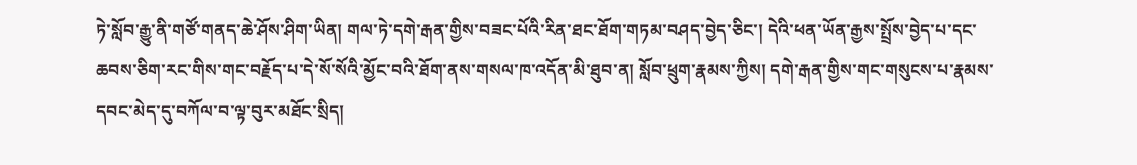ཏེ་སློབ་རྒྱུ་ནི་གཙོ་གནད་ཆེ་ཤོས་ཤིག་ཡིན། གལ་ཏེ་དགེ་རྒན་གྱིས་བཟང་པོའི་རིན་ཐང་ཐོག་གཏམ་བཤད་བྱེད་ཅིང་། དེའི་ཕན་ཡོན་རྒྱས་སྤྲོས་བྱེད་པ་དང་ཆབས་ཅིག་རང་གིས་གང་བརྗོད་པ་དེ་སོ་སོའི་མྱོང་བའི་ཐོག་ནས་གསལ་ཁ་འདོན་མི་ཐུབ་ན། སློབ་ཕྲུག་རྣམས་ཀྱིས། དགེ་རྒན་གྱིས་གང་གསུངས་པ་རྣམས་དབང་མེད་དུ་བཀོལ་བ་ལྟ་བུར་མཐོང་སྲིད།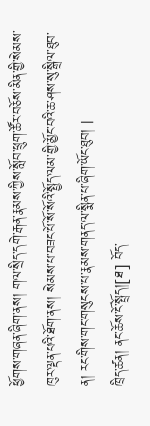ཕྱོགས་གཞན་ཞིག་ནས། གལ་སྲིད་དགེ་རྒན་རྣམས་ཀྱིས་སློབ་ཕྲུག་ཚོར་བཅོས་མིན་གྱི་སེམས་ཁུར་ལྡན་པའི་ཐོག་ནས། སེམས་པ་བཟང་པོ་སོ་སོའི་སྤྱོད་ལམ་གྱི་མྱོང་བའི་ཆ་ཤས་སུ་སྒྲིལ་ཐུབ་ན། རང་གིས་གང་གསུངས་པ་རྣམས་གནད་ལ་སྨིན་པ་ཞིག་ཡོང་ཐུབ། |
ཁྲིད་ཚན། ནང་ཆོས་ངོ་སྤྲོད།[ཐ] བོད་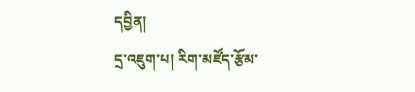དབྱིན།
དྲ་འཇུག་པ། རིག་མཛོད་རྩོམ་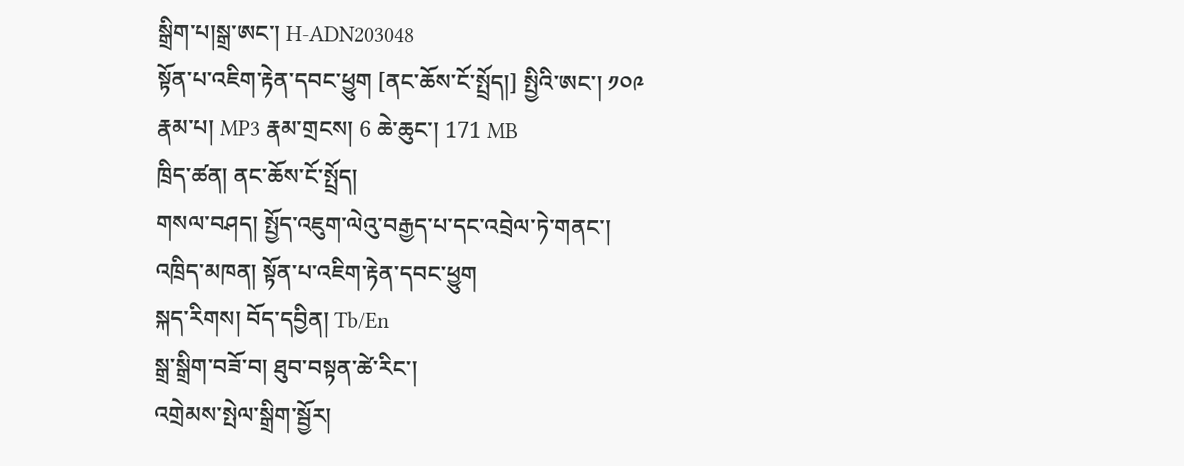སྒྲིག་པ།སྒྲ་ཨང་། H-ADN203048
སྟོན་པ་འཇིག་རྟེན་དབང་ཕྱུག [ནང་ཆོས་ངོ་སྤྲོད།] སྤྱིའི་ཨང་། ༡༠༩
རྣམ་པ། MP3 རྣམ་གྲངས། 6 ཆེ་ཆུང་། 171 MB
ཁྲིད་ཚན། ནང་ཆོས་ངོ་སྤྲོད།
གསལ་བཤད། སྤྱོད་འཇུག་ལེའུ་བརྒྱད་པ་དང་འབྲེལ་ཏེ་གནང་།
འཁྲིད་མཁན། སྟོན་པ་འཇིག་རྟེན་དབང་ཕྱུག
སྐད་རིགས། བོད་དབྱིན། Tb/En
སྒྲ་སྒྲིག་བཟོ་བ། ཐུབ་བསྟན་ཚེ་རིང་།
འགྲེམས་སྤེལ་སྒྲིག་སྦྱོར།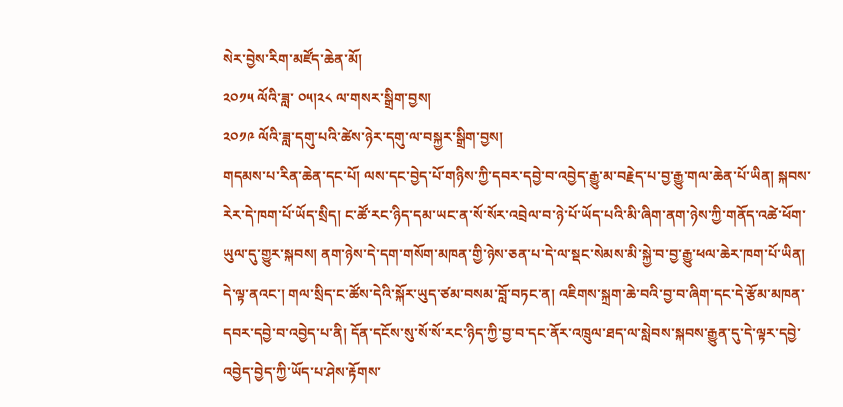སེར་བྱེས་རིག་མཛོད་ཆེན་མོ།
༢༠༡༥ ལོའི་ཟླ་ ༠༥།༢༨ ལ་གསར་སྒྲིག་བྱས།
༢༠༡༩ ལོའི་ཟླ་དགུ་པའི་ཚེས་ཉེར་དགུ་ལ་བསྐྱར་སྒྲིག་བྱས།
གདམས་པ་རིན་ཆེན་དང་པོ། ལས་དང་བྱེད་པོ་གཉིས་ཀྱི་དབར་དབྱེ་བ་འབྱེད་རྒྱུ་མ་བརྗེད་པ་བྱ་རྒྱུ་གལ་ཆེན་པོ་ཡིན། སྐབས་རེར་དེ་ཁག་པོ་ཡོད་སྲིད། ང་ཚོ་རང་ཉིད་དམ་ཡང་ན་སོ་སོར་འབྲེལ་བ་ཉེ་པོ་ཡོད་པའི་མི་ཞིག་ནག་ཉེས་ཀྱི་གནོད་འཚེ་ཕོག་ཡུལ་དུ་གྱུར་སྐབས། ནག་ཉེས་དེ་དག་གསོག་མཁན་གྱི་ཉེས་ཅན་པ་དེ་ལ་སྡང་སེམས་མི་སྐྱེ་བ་བྱ་རྒྱུ་ཕལ་ཆེར་ཁག་པོ་ཡིན། དེ་ལྟ་ནའང་། གལ་སྲིད་ང་ཚོས་དེའི་སྐོར་ཡུད་ཙམ་བསམ་བློ་བཏང་ན། འཇིགས་སྐྲག་ཆེ་བའི་བྱ་བ་ཞིག་དང་དེ་རྩོམ་མཁན་དབར་དབྱེ་བ་འབྱེད་པ་ནི། དོན་དངོས་སུ་སོ་སོ་རང་ཉིད་ཀྱི་བྱ་བ་དང་ནོར་འཁྲུལ་ཐད་ལ་སླེབས་སྐབས་རྒྱུན་དུ་དེ་ལྟར་དབྱེ་འབྱེད་བྱེད་ཀྱི་ཡོད་པ་ཤེས་རྟོགས་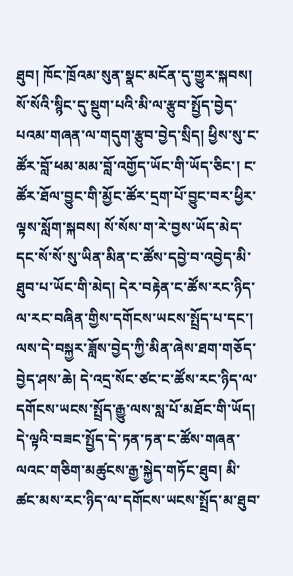ཐུབ། ཁོང་ཁྲོའམ་སུན་སྣང་མངོན་དུ་གྱུར་སྐབས། སོ་སོའི་སྙིང་དུ་སྡུག་པའི་མི་ལ་རྩུབ་སྤྱོད་བྱེད་པའམ་གཞན་ལ་གདུག་རྩུབ་བྱེད་སྲིད། ཕྱིས་སུ་ང་ཚོར་བློ་ཕམ་མམ་བློ་འགྱོད་ཡོང་གི་ཡོད་ཅིང་། ང་ཚོར་ཐོལ་བྱུང་གི་མྱོང་ཚོར་དྲག་པོ་བྱུང་བར་ཕྱིར་ལྟས་སློག་སྐབས། སོ་སོས་ག་རེ་བྱས་ཡོད་མེད་དང་སོ་སོ་སུ་ཡིན་མིན་ང་ཚོས་དབྱེ་བ་འབྱེད་མི་ཐུབ་པ་ཡོང་གི་མེད། དེར་བརྟེན་ང་ཚོས་རང་ཉིད་ལ་རང་བཞིན་གྱིས་དགོངས་ཡངས་སྤྲོད་པ་དང་། ལས་དེ་བསྐྱར་ཟློས་བྱེད་ཀྱི་མིན་ཞེས་ཐག་གཅོད་བྱེད་ཤས་ཆེ། དེ་འདྲ་སོང་ཙང་ང་ཚོས་རང་ཉིད་ལ་དགོངས་ཡངས་སྤྲོད་རྒྱུ་ལས་སླ་པོ་མཐོང་གི་ཡོད། དེ་ལྟའི་བཟང་སྤྱོད་དེ་ཏན་ཏན་ང་ཚོས་གཞན་ལའང་གཅིག་མཚུངས་རྒྱ་སྐྱེད་གཏོང་ཐུབ། མི་ཚང་མས་རང་ཉིད་ལ་དགོངས་ཡངས་སྤྲོད་མ་ཐུབ་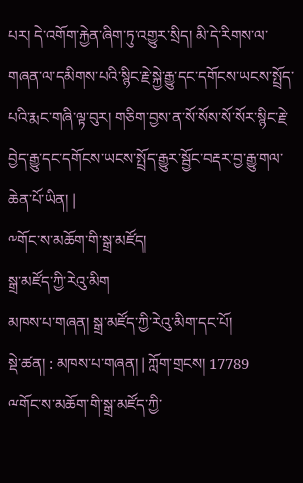པར། དེ་འགོག་རྐྱེན་ཞིག་ཏུ་འགྱུར་སྲིད། མི་དེ་རིགས་ལ་གཞན་ལ་དམིགས་པའི་སྙིང་རྗེ་སྐྱེ་རྒྱུ་དང་དགོངས་ཡངས་སྤྲོད་པའི་རྨང་གཞི་ལྟ་བུར། གཅིག་བྱས་ན་སོ་སོས་སོ་སོར་སྙིང་རྗེ་བྱེད་རྒྱུ་དང་དགོངས་ཡངས་སྤྲོད་རྒྱུར་སྦྱོང་བརྡར་བྱ་རྒྱུ་གལ་ཆེན་པོ་ཡིན། |
༸གོང་ས་མཆོག་གི་སྒྲ་མཛོད།
སྒྲ་མཛོད་ཀྱི་རེའུ་མིག
མཁས་པ་གཞན། སྒྲ་མཛོད་ཀྱི་རེའུ་མིག་དང་པོ།
སྡེ་ཚན། : མཁས་པ་གཞན། | ཀློག་གྲངས། 17789
ྋགོང་ས་མཆོག་གི་སྒྲ་མཛོད་ཀྱི་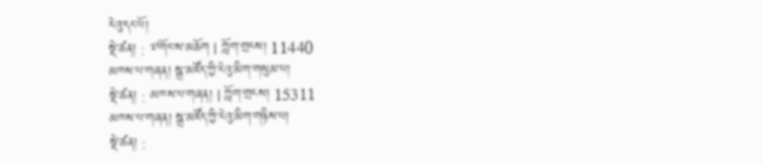རེའུ་དང་པོ།
སྡེ་ཚན། : ༧གོང་ས་མཆོག | ཀློག་གྲངས། 11440
མཁས་པ་གཞན། སྒྲ་མཛོད་ཀྱི་རེའུ་མིག་གསུམ་པ།
སྡེ་ཚན། : མཁས་པ་གཞན། | ཀློག་གྲངས། 15311
མཁས་པ་གཞན། སྒྲ་མཛོད་ཀྱི་རེའུ་མིག་གཉིས་པ།
སྡེ་ཚན། :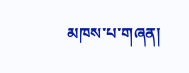མཁས་པ་གཞན།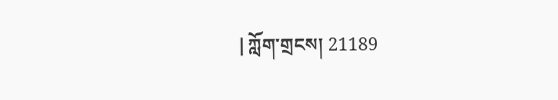| ཀློག་གྲངས། 21189